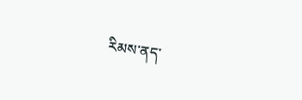རིམས་ནད་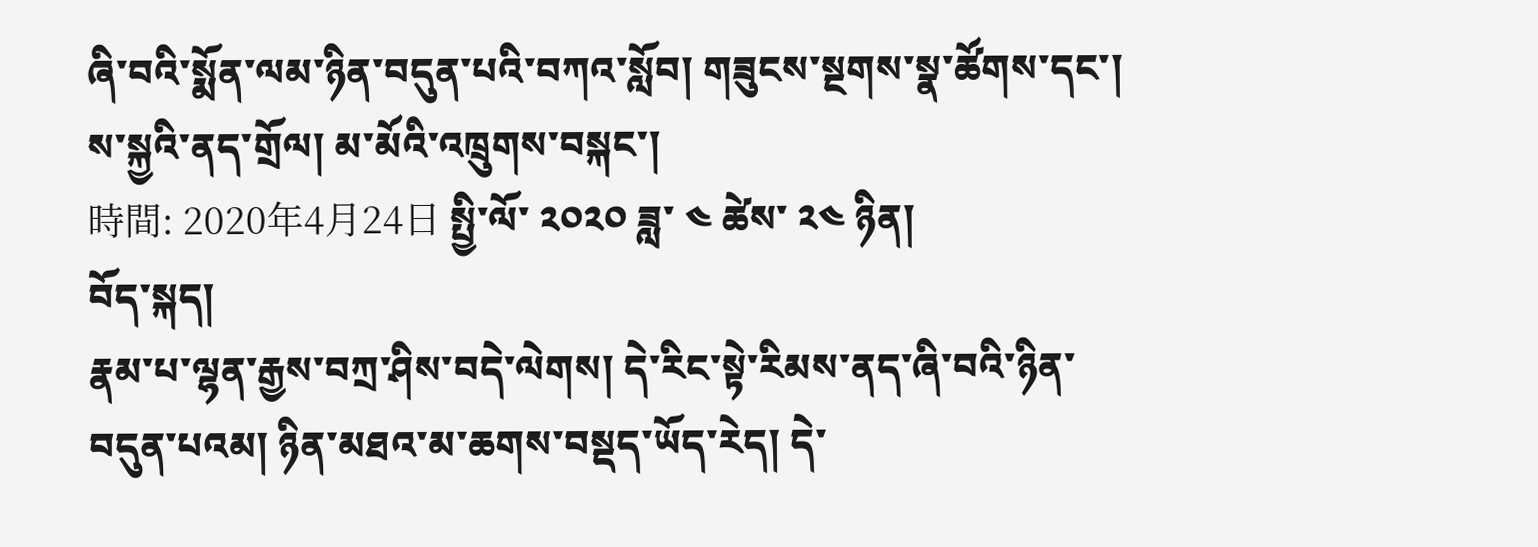ཞི་བའི་སྨོན་ལམ་ཉིན་བདུན་པའི་བཀའ་སློབ། གཟུངས་སྔགས་སྣ་ཚོགས་དང་། ས་སྐྱའི་ནད་གྲོལ། མ་མོའི་འཁྲུགས་བསྐང་།
時間: 2020年4月24日 སྤྱི་ལོ་ ༢༠༢༠ ཟླ་ ༤ ཚེས་ ༢༤ ཉིན།
བོད་སྐད།
རྣམ་པ་ལྷན་རྒྱས་བཀྲ་ཤིས་བདེ་ལེགས། དེ་རིང་སྟེ་རིམས་ནད་ཞི་བའི་ཉིན་བདུན་པའམ། ཉིན་མཐའ་མ་ཆགས་བསྡད་ཡོད་རེད། དེ་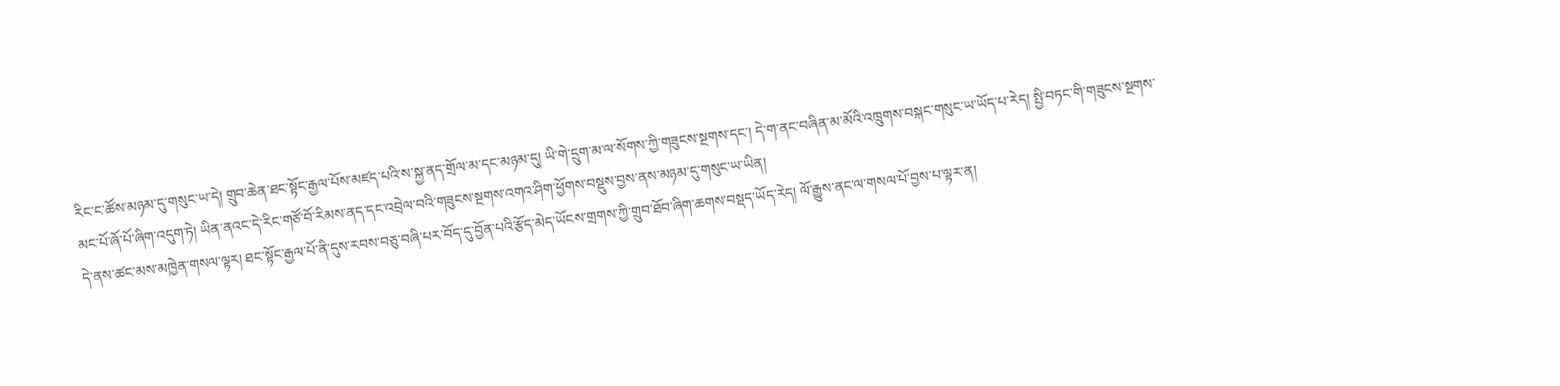རིང་ང་ཚོས་མཉམ་དུ་གསུང་ཡ་དེ། གྲུབ་ཆེན་ཐང་སྟོང་རྒྱལ་པོས་མཛད་པའི་ས་སྐྱ་ནད་གྲོལ་མ་དང་མཉམ་དུ། ཡི་གེ་དྲུག་མ་ལ་སོགས་ཀྱི་གཟུངས་སྔགས་དང་། དེ་ག་ནང་བཞིན་མ་མོའི་འཁྲུགས་བསྐང་གསུང་ཡ་ཡོད་པ་རེད། སྤྱི་བཏང་གི་གཟུངས་སྔགས་མང་པོ་ཞོ་པོ་ཞིག་འདུག་ཏེ། ཡིན་ནའང་དེ་རིང་གཙོ་བོ་རིམས་ནད་དང་འབྲེལ་བའི་གཟུངས་སྔགས་འགའ་ཤིག་ཕྱོགས་བསྡུས་བྱས་ནས་མཉམ་དུ་གསུང་ཡ་ཡིན།
དེ་ནས་ཚང་མས་མཁྱེན་གསལ་ལྟར། ཐང་སྟོང་རྒྱལ་པོ་ནི་དུས་རབས་བཅུ་བཞི་པར་བོད་དུ་བྱོན་པའི་རྩོད་མེད་ཡོངས་གྲགས་ཀྱི་གྲུབ་ཐོབ་ཞིག་ཆགས་བསྡད་ཡོད་རེད། ལོ་རྒྱུས་ནང་ལ་གསལ་པོ་བྱས་པ་ལྟར་ན།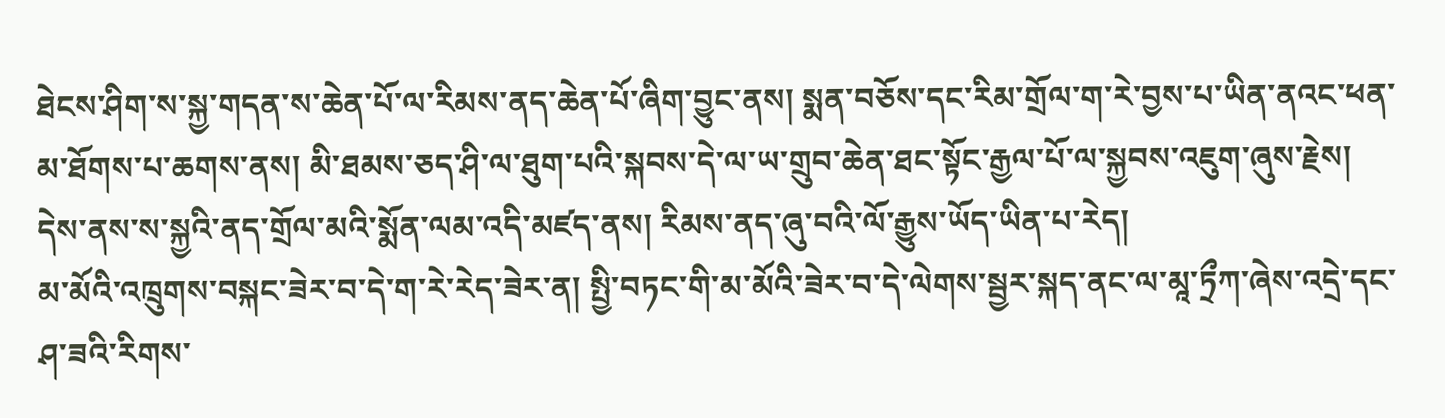ཐེངས་ཤིག་ས་སྐྱ་གདན་ས་ཆེན་པོ་ལ་རིམས་ནད་ཆེན་པོ་ཞིག་བྱུང་ནས། སྨན་བཅོས་དང་རིམ་གྲོལ་ག་རེ་བྱས་པ་ཡིན་ནའང་ཕན་མ་ཐོགས་པ་ཆགས་ནས། མི་ཐམས་ཅད་ཤི་ལ་ཐུག་པའི་སྐབས་དེ་ལ་ཡ་གྲུབ་ཆེན་ཐང་སྟོང་རྒྱལ་པོ་ལ་སྐྱབས་འཇུག་ཞུས་རྗེས། དེས་ནས་ས་སྐྱའི་ནད་གྲོལ་མའི་སྨོན་ལམ་འདི་མཛད་ནས། རིམས་ནད་ཞུ་བའི་ལོ་རྒྱུས་ཡོད་ཡིན་པ་རེད།
མ་མོའི་འཁྲུགས་བསྐང་ཟེར་བ་དེ་ག་རེ་རེད་ཟེར་ན། སྤྱི་བཏང་གི་མ་མོའི་ཟེར་བ་དེ་ལེགས་སྦྱར་སྐད་ནང་ལ་མཱ་ཏྲྀཀ་ཞེས་འདྲེ་དང་ཤ་ཟའི་རིགས་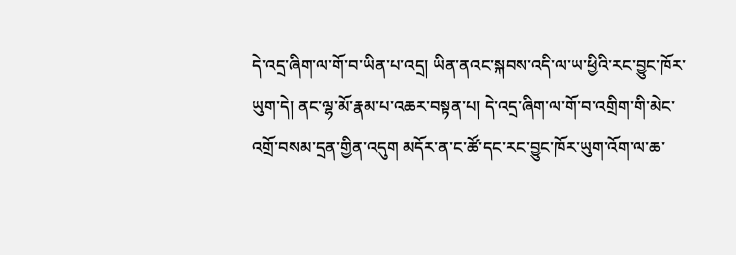དེ་འདྲ་ཞིག་ལ་གོ་བ་ཡིན་པ་འདྲ། ཡིན་ནའང་སྐབས་འདི་ལ་ཡ་ཕྱིའི་རང་བྱུང་ཁོར་ཡུག་དེ། ནང་ལྷ་མོ་རྣམ་པ་འཆར་བསྟན་པ། དེ་འདྲ་ཞིག་ལ་གོ་བ་འགྲིག་གི་མེང་འགྲོ་བསམ་དྲན་གྱིན་འདུག མདོར་ན་ང་ཚོ་དང་རང་བྱུང་ཁོར་ཡུག་འོག་ལ་ཆ་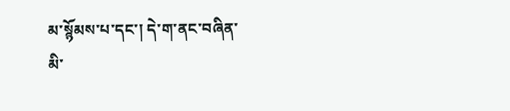མ་སྙོམས་པ་དང་། དེ་ག་ནང་བཞིན་མི་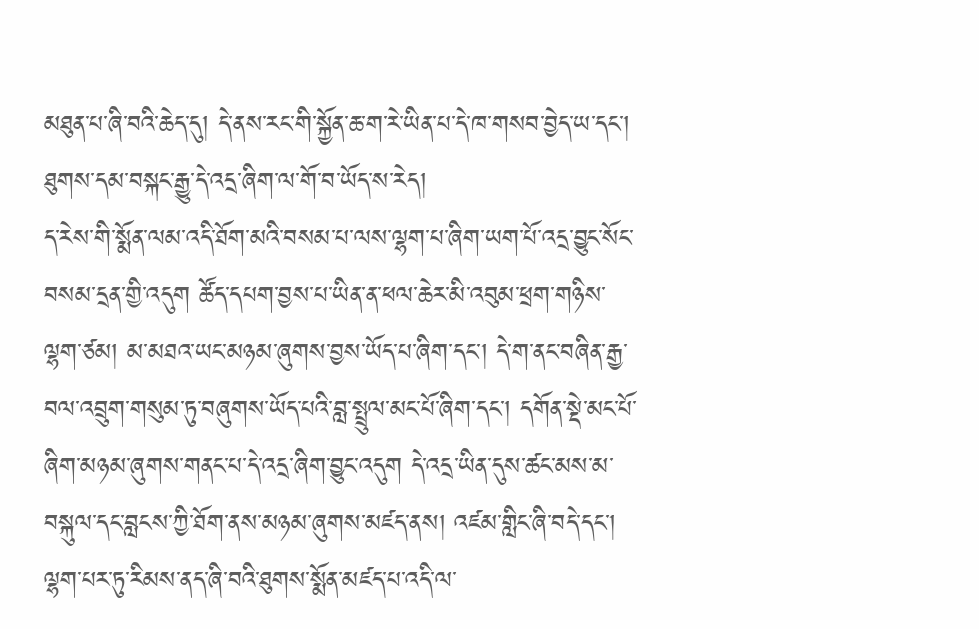མཐུན་པ་ཞི་བའི་ཆེད་དུ། དེ་ནས་རང་གི་སྐྱོན་ཆ་ག་རེ་ཡིན་པ་དེ་ཁ་གསབ་བྱེད་ཡ་དང་། ཐུགས་དམ་བསྐང་རྒྱུ་དེ་འདྲ་ཞིག་ལ་གོ་བ་ཡོད་ས་རེད།
ད་རེས་གི་སྨོན་ལམ་འདི་ཐོག་མའི་བསམ་པ་ལས་ལྷག་པ་ཞིག་ཡག་པོ་འདྲ་བྱུང་སོང་བསམ་དྲན་གྱི་འདུག ཚོད་དཔག་བྱས་པ་ཡིན་ན་ཕལ་ཆེར་མི་འབུམ་ཕྲག་གཉིས་ལྷག་ཙམ། མ་མཐའ་ཡང་མཉམ་ཞུགས་བྱས་ཡོད་པ་ཞིག་དང་། དེ་ག་ནང་བཞིན་རྒྱ་བལ་འབྲུག་གསུམ་ཏུ་བཞུགས་ཡོད་པའི་བླ་སྤྲུལ་མང་པོ་ཞིག་དང་། དགོན་སྡེ་མང་པོ་ཞིག་མཉམ་ཞུགས་གནང་པ་དེ་འདྲ་ཞིག་བྱུང་འདུག དེ་འདྲ་ཡིན་དུས་ཚང་མས་མ་བསྐུལ་དང་བླངས་ཀྱི་ཐོག་ནས་མཉམ་ཞུགས་མཛད་ནས། འཛམ་གླིང་ཞི་བདེ་དང་། ལྷག་པར་ཏུ་རིམས་ནད་ཞི་བའི་ཐུགས་སྨོན་མཛད་པ་འདི་ལ་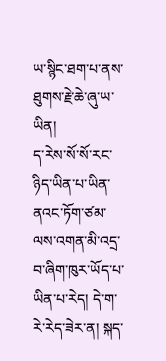ཡ་སྙིང་ཐག་པ་ནས་ཐུགས་རྗེ་ཆེ་ཞུ་ཡ་ཡིན།
ད་རེས་སོ་སོ་རང་ཉིད་ཡིན་པ་ཡིན་ནའང་ཏོག་ཙམ་ལས་འགན་མི་འདྲ་བ་ཞིག་ཁུར་ཡོད་པ་ཡིན་པ་རེད། དེ་ག་རེ་རེད་ཟེར་ན། སྐད་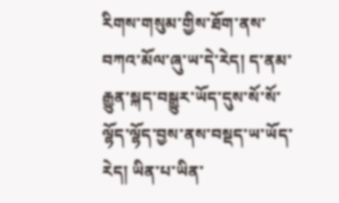རིགས་གསུམ་གྱིས་ཐོག་ནས་བཀའ་མོལ་ཞུ་ཡ་དེ་རེད། ད་ནམ་རྒྱུན་སྐད་བསྒྱུར་ཡོད་དུས་སོ་སོ་ལྷོད་ལྷོད་བྱས་ནས་བསྡད་ཡ་ཡོད་རེད། ཡིན་པ་ཡིན་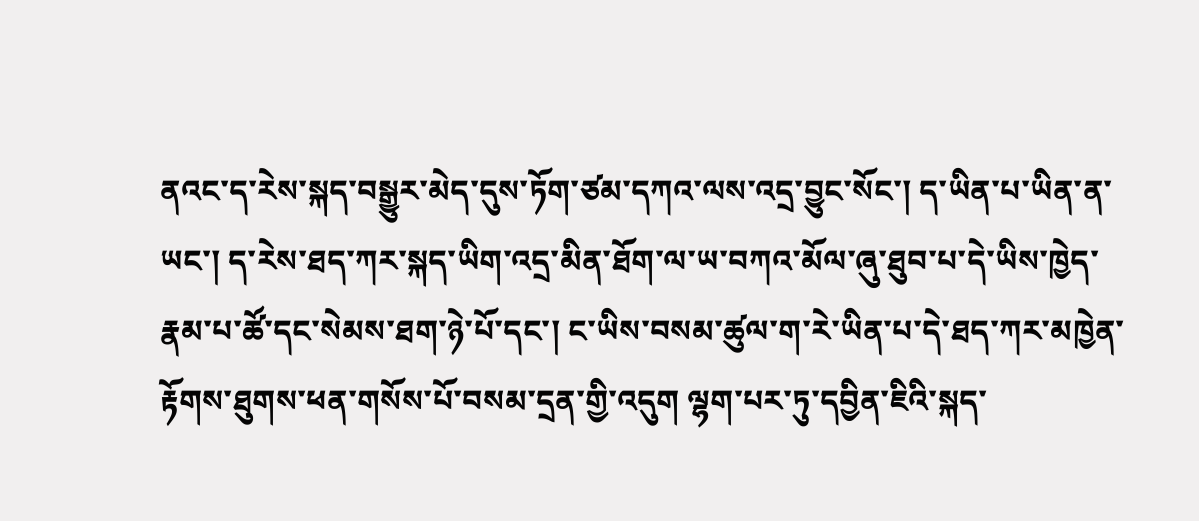ནའང་ད་རེས་སྐད་བསྒྱུར་མེད་དུས་ཏོག་ཙམ་དཀའ་ལས་འདྲ་བྱུང་སོང་། ད་ཡིན་པ་ཡིན་ན་ཡང་། ད་རེས་ཐད་ཀར་སྐད་ཡིག་འདྲ་མིན་ཐོག་ལ་ཡ་བཀའ་མོལ་ཞུ་ཐུབ་པ་དེ་ཡིས་ཁྱེད་རྣམ་པ་ཚོ་དང་སེམས་ཐག་ཉེ་པོ་དང་། ང་ཡིས་བསམ་ཚུལ་ག་རེ་ཡིན་པ་དེ་ཐད་ཀར་མཁྱེན་རྟོགས་ཐུགས་ཕན་གསོས་པོ་བསམ་དྲན་གྱི་འདུག ལྷག་པར་ཏུ་དབྱིན་ཇིའི་སྐད་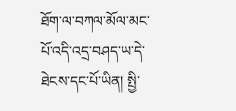ཐོག་ལ་བཀལ་མོལ་མང་པོ་འདི་འདྲ་བཤད་ཡ་དེ་ཐེངས་དང་པོ་ཡིན། སྤྱི་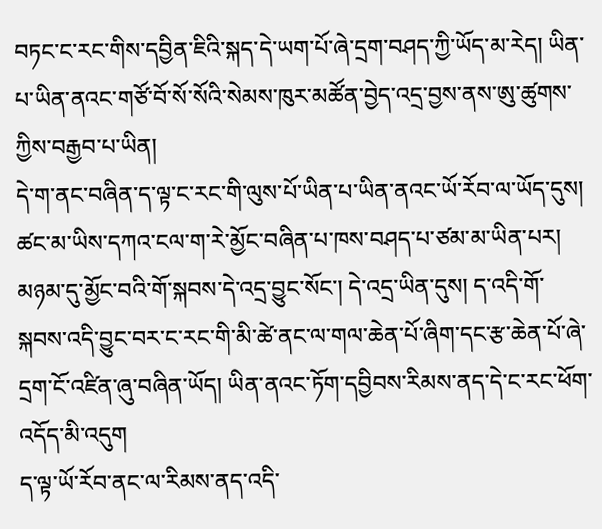བཏང་ང་རང་གིས་དབྱིན་ཇིའི་སྐད་དེ་ཡག་པོ་ཞེ་དྲག་བཤད་ཀྱི་ཡོད་མ་རེད། ཡིན་པ་ཡིན་ནའང་གཙོ་བོ་སོ་སོའི་སེམས་ཁུར་མཚོན་བྱེད་འདྲ་བྱས་ནས་ཨུ་ཚུགས་ཀྱིས་བརྒྱབ་པ་ཡིན།
དེ་ག་ནང་བཞིན་ད་ལྟ་ང་རང་གི་ལུས་པོ་ཡིན་པ་ཡིན་ནའང་ཡོ་རོབ་ལ་ཡོད་དུས། ཚང་མ་ཡིས་དཀའ་ངལ་ག་རེ་མྱོང་བཞིན་པ་ཁས་བཤད་པ་ཙམ་མ་ཡིན་པར། མཉམ་དུ་མྱོང་བའི་གོ་སྐབས་དེ་འདྲ་བྱུང་སོང་། དེ་འདྲ་ཡིན་དུས། ད་འདི་གོ་སྐབས་འདི་བྱུང་བར་ང་རང་གི་མི་ཚེ་ནང་ལ་གལ་ཆེན་པོ་ཞིག་དང་རྩ་ཆེན་པོ་ཞེ་དྲག་ངོ་འཛིན་ཞུ་བཞིན་ཡོད། ཡིན་ནའང་ཏོག་དབྱིབས་རིམས་ནད་དེ་ང་རང་ཕོག་འདོད་མི་འདུག
ད་ལྟ་ཡོ་རོབ་ནང་ལ་རིམས་ནད་འདི་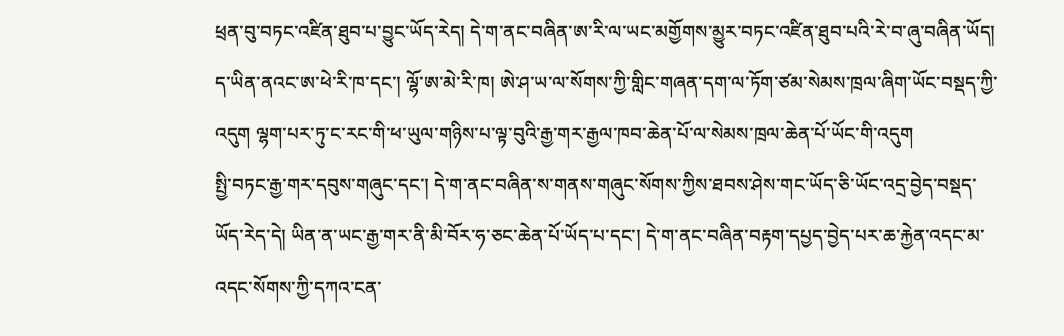ཕྲན་བུ་བཏང་འཛིན་ཐུབ་པ་བྱུང་ཡོད་རེད། དེ་ག་ནང་བཞིན་ཨ་རི་ལ་ཡང་མགྱོགས་མྱུར་བཏང་འཛིན་ཐུབ་པའི་རེ་བ་ཞུ་བཞིན་ཡོད། ད་ཡིན་ནའང་ཨ་ཕེ་རི་ཁ་དང་། ལྷོ་ཨ་མེ་རི་ཁ། ཨེ་ཤ་ཡ་ལ་སོགས་ཀྱི་གླིང་གཞན་དག་ལ་ཏོག་ཙམ་སེམས་ཁྲལ་ཞིག་ཡོང་བསྡད་ཀྱི་འདུག ལྷག་པར་ཏུ་ང་རང་གི་ཕ་ཡུལ་གཉིས་པ་ལྟ་བུའི་རྒྱ་གར་རྒྱལ་ཁབ་ཆེན་པོ་ལ་སེམས་ཁྲལ་ཆེན་པོ་ཡོང་གི་འདུག
སྤྱི་བཏང་རྒྱ་གར་དབུས་གཞུང་དང་། དེ་ག་ནང་བཞིན་ས་གནས་གཞུང་སོགས་ཀྱིས་ཐབས་ཤེས་གང་ཡོད་ཅི་ཡོང་འདྲ་བྱེད་བསྡད་ཡོད་རེད་དེ། ཡིན་ན་ཡང་རྒྱ་གར་ནི་མི་བོར་ཧ་ཅང་ཆེན་པོ་ཡོད་པ་དང་། དེ་ག་ནང་བཞིན་བརྟག་དཔྱད་བྱེད་པར་ཆ་རྐྱེན་འདང་མ་འདང་སོགས་ཀྱི་དཀའ་ངན་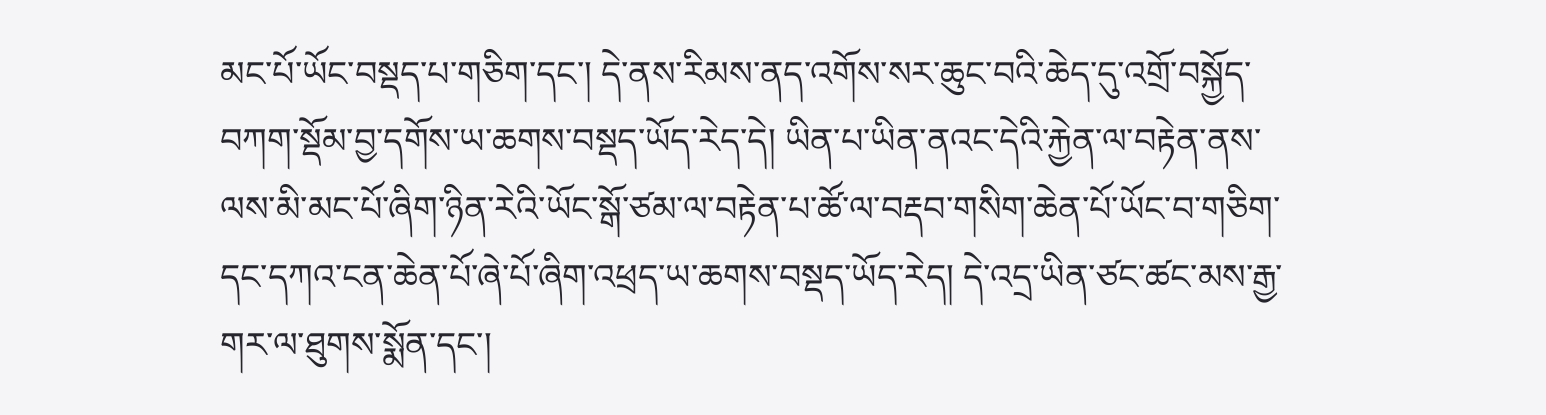མང་པོ་ཡོང་བསྡད་པ་གཅིག་དང་། དེ་ནས་རིམས་ནད་འགོས་སར་ཆུང་བའི་ཆེད་དུ་འགྲོ་བསྐྱོད་བཀག་སྡོམ་བྱ་དགོས་ཡ་ཆགས་བསྡད་ཡོད་རེད་དེ། ཡིན་པ་ཡིན་ནའང་དེའི་རྐྱེན་ལ་བརྟེན་ནས་ལས་མི་མང་པོ་ཞིག་ཉིན་རེའི་ཡོང་སྒོ་ཙམ་ལ་བརྟེན་པ་ཚོ་ལ་བརྡབ་གསིག་ཆེན་པོ་ཡོང་བ་གཅིག་དང་དཀའ་ངན་ཆེན་པོ་ཞེ་པོ་ཞིག་འཕྲད་ཡ་ཆགས་བསྡད་ཡོད་རེད། དེ་འདྲ་ཡིན་ཙང་ཚང་མས་རྒྱ་གར་ལ་ཐུགས་སྨོན་དང་།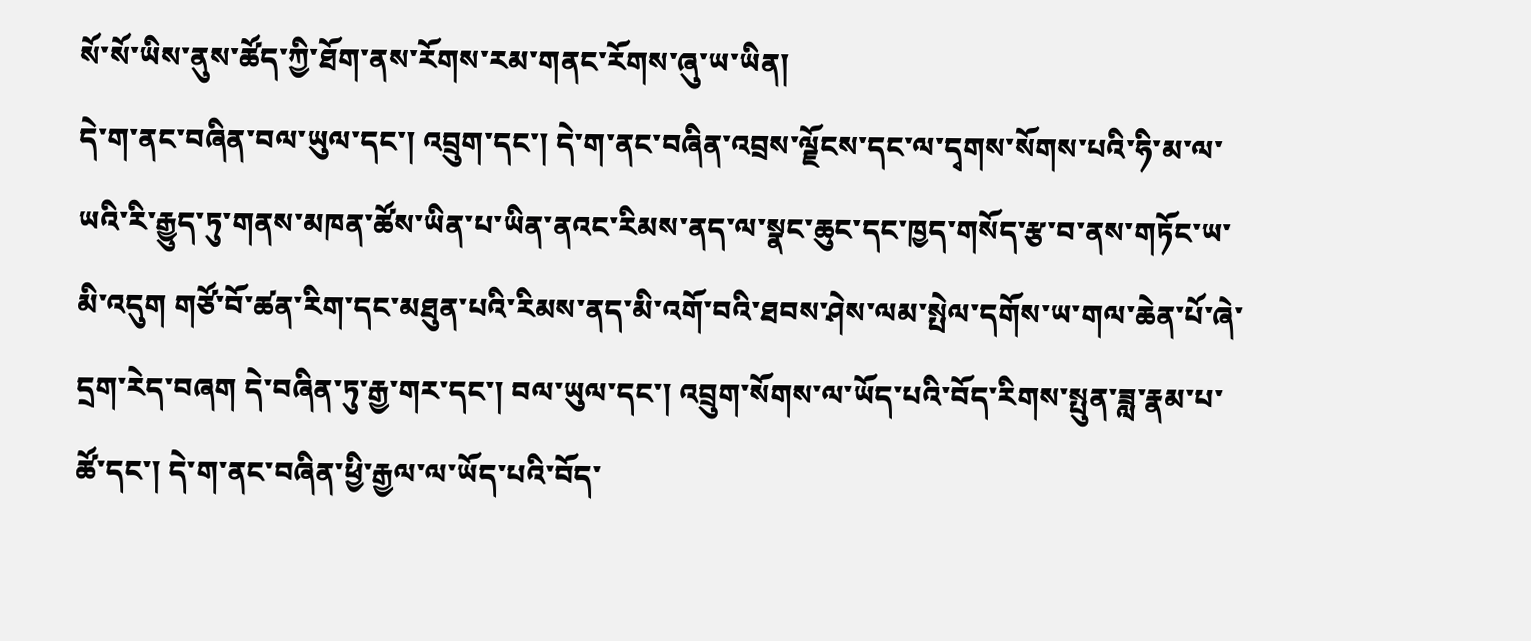སོ་སོ་ཡིས་ནུས་ཚོད་ཀྱི་ཐོག་ནས་རོགས་རམ་གནང་རོགས་ཞུ་ཡ་ཡིན།
དེ་ག་ནང་བཞིན་བལ་ཡུལ་དང་། འབྲུག་དང་། དེ་ག་ནང་བཞིན་འབྲས་ལྗོངས་དང་ལ་དྭགས་སོགས་པའི་ཧི་མ་ལ་ཡའི་རི་རྒྱུད་ཏུ་གནས་མཁན་ཚོས་ཡིན་པ་ཡིན་ནའང་རིམས་ནད་ལ་སྣང་ཆུང་དང་ཁྱད་གསོད་རྩ་བ་ནས་གཏོང་ཡ་མི་འདུག གཙོ་བོ་ཚན་རིག་དང་མཐུན་པའི་རིམས་ནད་མི་འགོ་བའི་ཐབས་ཤེས་ལམ་སྤེལ་དགོས་ཡ་གལ་ཆེན་པོ་ཞེ་དྲག་རེད་བཞག དེ་བཞིན་ཏུ་རྒྱ་གར་དང་། བལ་ཡུལ་དང་། འབྲུག་སོགས་ལ་ཡོད་པའི་བོད་རིགས་སྤུན་ཟླ་རྣམ་པ་ཚོ་དང་། དེ་ག་ནང་བཞིན་ཕྱི་རྒྱལ་ལ་ཡོད་པའི་བོད་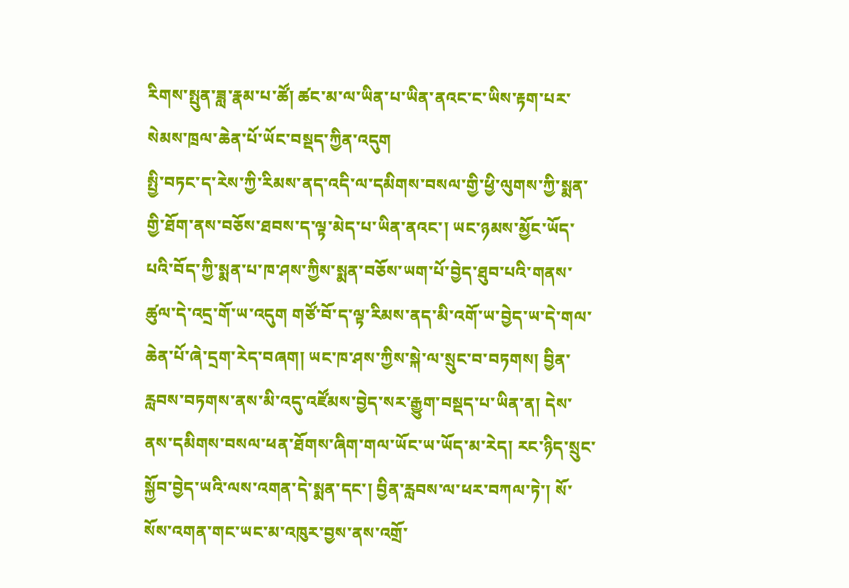རིགས་སྤུན་ཟླ་རྣམ་པ་ཚོ། ཚང་མ་ལ་ཡིན་པ་ཡིན་ནའང་ང་ཡིས་རྟག་པར་སེམས་ཁྲལ་ཆེན་པོ་ཡོང་བསྡད་ཀྱིན་འདུག
སྤྱི་བཏང་ད་རེས་ཀྱི་རིམས་ནད་འདི་ལ་དམིགས་བསལ་གྱི་ཕྱི་ལུགས་ཀྱི་སྨན་གྱི་ཐོག་ནས་བཅོས་ཐབས་ད་ལྟ་མེད་པ་ཡིན་ནའང་། ཡང་ཉམས་མྱོང་ཡོད་པའི་བོད་ཀྱི་སྨན་པ་ཁ་ཤས་ཀྱིས་སྨན་བཅོས་ཡག་པོ་བྱེད་ཐུབ་པའི་གནས་ཚུལ་དེ་འདྲ་གོ་ཡ་འདུག གཙོ་བོ་ད་ལྟ་རིམས་ནད་མི་འགོ་ཡ་བྱེད་ཡ་དེ་གལ་ཆེན་པོ་ཞེ་དྲག་རེད་བཞག། ཡང་ཁ་ཤས་ཀྱིས་སྐེ་ལ་སྲུང་བ་བཏགས། བྱིན་རླབས་བཏགས་ནས་མི་འདུ་འཛོམས་བྱེད་སར་རྒྱུག་བསྡད་པ་ཡིན་ན། དེས་ནས་དམིགས་བསལ་ཕན་ཐོགས་ཞིག་གལ་ཡོང་ཡ་ཡོད་མ་རེད། རང་ཉིད་སྲུང་སྐྱོབ་བྱེད་ཡའི་ལས་འགན་དེ་སྨན་དང་། བྱིན་རླབས་ལ་ཕར་བཀལ་ཏེ་། སོ་སོས་འགན་གང་ཡང་མ་འཁུར་བྱས་ནས་འགྲོ་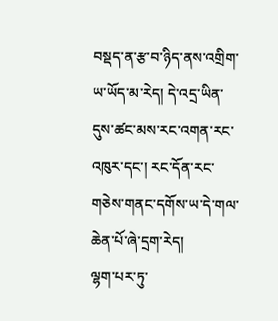བསྡད་ན་རྩ་བ་ཉིད་ནས་འགྲིག་ཡ་ཡོད་མ་རེད། དེ་འདྲ་ཡིན་དུས་ཚང་མས་རང་འགན་རང་འཁུར་དང་། རང་དོན་རང་གཅེས་གནང་དགོས་ཡ་དེ་གལ་ཆེན་པོ་ཞེ་དྲག་རེད།
ལྷག་པར་ཏུ་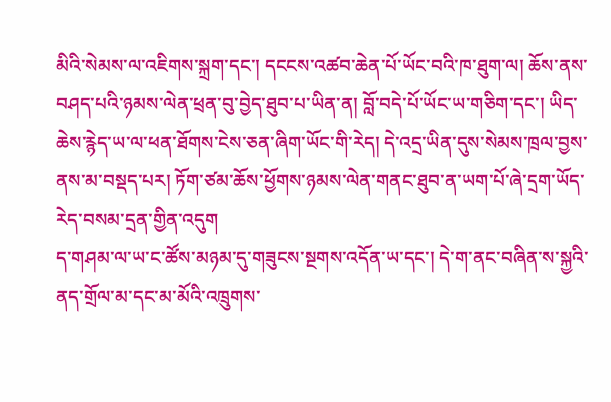མིའི་སེམས་ལ་འཇིགས་སྐྲག་དང་། དངངས་འཚབ་ཆེན་པོ་ཡོང་བའི་ཁ་ཐུག་ལ། ཆོས་ནས་བཤད་པའི་ཉམས་ལེན་ཕྲན་བུ་བྱེད་ཐུབ་པ་ཡིན་ན། བློ་བདེ་པོ་ཡོང་ཡ་གཅིག་དང་། ཡིད་ཆེས་རྙེད་ཡ་ལ་ཕན་ཐོགས་ངེས་ཅན་ཞིག་ཡོང་གི་རེད། དེ་འདྲ་ཡིན་དུས་སེམས་ཁྲལ་བྱས་ནས་མ་བསྡད་པར། ཏོག་ཙམ་ཆོས་ཕྱོགས་ཉམས་ལེན་གནང་ཐུབ་ན་ཡག་པོ་ཞེ་དྲག་ཡོད་རེད་བསམ་དྲན་གྱིན་འདུག
ད་གཤམ་ལ་ཡ་ང་ཚོས་མཉམ་དུ་གཟུངས་སྔགས་འདོན་ཡ་དང་། དེ་ག་ནང་བཞིན་ས་སྐྱའི་ནད་གྲོལ་མ་དང་མ་མོའི་འཁྲུགས་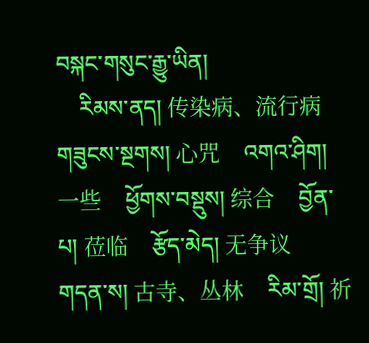བསྐང་གསུང་རྒྱུ་ཡིན།
    རིམས་ནད། 传染病、流行病     གཟུངས་སྔགས། 心咒    འགའ་ཤིག། 一些    ཕྱོགས་བསྡུས། 综合    བྱོན་པ། 莅临    རྩོད་མེད། 无争议    གདན་ས། 古寺、丛林    རིམ་གྲོ། 祈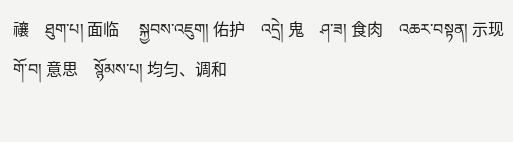禳    ཐུག་པ། 面临     སྐྱབས་འཇུག། 佑护    འདྲེ། 鬼    ཤ་ཟ། 食肉    འཆར་བསྟན། 示现     གོ་བ། 意思    སྙོམས་པ། 均匀、调和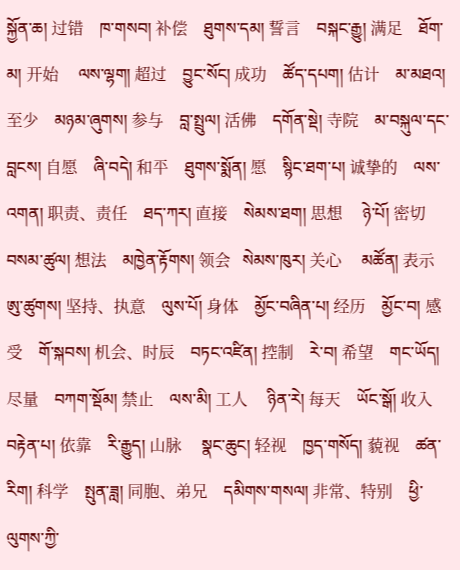སྐྱོན་ཆ། 过错    ཁ་གསབ། 补偿    ཐུགས་དམ། 誓言    བསྐང་རྒྱུ། 满足    ཐོག་མ། 开始     ལས་ལྷག། 超过    བྱུང་སོང། 成功    ཚོད་དཔག། 估计    མ་མཐའ། 至少    མཉམ་ཞུགས། 参与    བླ་སྤྲུལ། 活佛    དགོན་སྡེ། 寺院    མ་བསྐུལ་དང་བླངས། 自愿    ཞི་བདེ། 和平    ཐུགས་སྨོན། 愿    སྙིང་ཐག་པ། 诚挚的    ལས་འགན། 职责、责任    ཐད་ཀར། 直接    སེམས་ཐག། 思想     ཉེ་པོ། 密切    བསམ་ཚུལ། 想法    མཁྱེན་རྟོགས། 领会   སེམས་ཁུར། 关心     མཚོན། 表示    ཨུ་ཚུགས། 坚持、执意    ལུས་པོ། 身体    མྱོང་བཞིན་པ། 经历    མྱོང་བ། 感受    གོ་སྐབས། 机会、时辰    བཏང་འཛིན། 控制    རེ་བ། 希望    གང་ཡོད། 尽量    བཀག་སྡོམ། 禁止    ལས་མི། 工人     ཉིན་རེ། 每天    ཡོང་སྒོ། 收入    བརྟེན་པ། 依靠    རི་རྒྱུད། 山脉     སྣང་ཆུང། 轻视    ཁྱད་གསོད། 藐视    ཚན་རིག། 科学    སྤུན་ཟླ། 同胞、弟兄    དམིགས་གསལ། 非常、特别    ཕྱི་ལུགས་ཀྱི་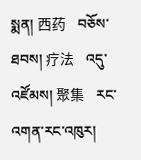སྨན། 西药    བཅོས་ཐབས། 疗法    འདུ་འཛོམས། 聚集    རང་འགན་རང་འཁུར།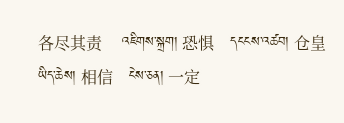各尽其责     འཇིགས་སྐྲག། 恐惧    དངངས་འཚབ། 仓皇    ཡིད་ཆེས། 相信    ངེས་ཅན། 一定